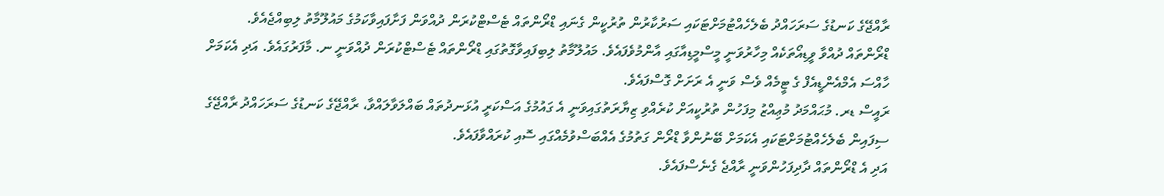ރާއްޖޭގެ ކަނޑުގެ ސަރަހައްދު ބެލެހެއްޓުމަށްޓަކައި ސަރުކާރުން ތުރުކީން ގެނައި ޑްރޯންތައް ޓެސްޓްކުރަން ދުއްވަން ފަށާފައިވާކަމުގެ މައުލޫމާތު ލިބިއްޖެއެވެ.
ޑްރޯންތައް ދުއްވާ ވީޑިއޯތަކެއް މިހާރުވަނީ މީސްމީޑިއާގައި އާންމުވެފައެވެ. މައުލޫމާތު ލިބިފައިވާގޮތުގައި ޑްރޯންތައް ޓެސްޓްކުރަން ދުއްވަނީ ނ. މާފަރުގައެވެ. އަދި އެކަމަށް ހާއްސަ އެމްއެންޑީއެފް ގެ ޓީމެއް ވެސް ވަނީ އެ ރަށަށް ގޮސްފައެވެ.
ރައީސް ޑރ. މުޙައްމަދު މުޢިއްޒު މިފަހުން ތުރުކީއަށް ކުރެއްވި ޒިޔާރަތުގައިވަނީ އެ ގައުމުގެ އަސްކަރީ އުޅަނދުތައް ބައްލަވާލައްވާ، ރާއްޖޭގެ ކަނޑުގެ ސަރަހައްދު ރާއްޖޭގެ ސިފައިން ބެލެހެއްޓުމަށްޓަކައި އެކަމަށް ބޭނުންވާ ޑްރޯން ގަތުމުގެ އެއްބަސްވުމެއްގައި ސޮއި ކުރައްވާފައެވެ.
އަދި އެ ޑްރޯންތައް ދާދިފަހުންވަނީ ރާއްޖެ ގެނެސްފައެވެ.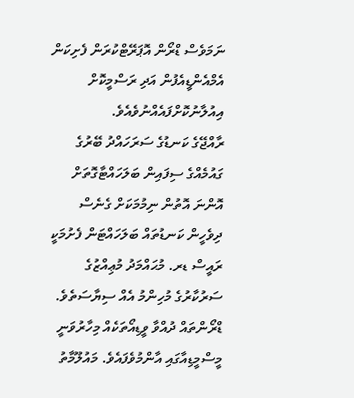ނަމަވެސް ޑްރޯން އޮޕަރޭޓްކުރަން ފެށިކަން އެމްއެންޑީއެފުން އަދި ރަސްމީކޮށް އިއުލާނުކޮށްފައެއްނުވެއެވެ.
ރާއްޖޭގެ ކަނޑުގެ ސަރަހައްދު ބޭރުގެ ގައުމެއްގެ ސިފައިން ބަލަހައްޓާގޮތަށް އޮންނަ އޮތުން ނިމުމަކަށް ގެނެސް ދިވެހީން ކަނޑުތައް ބަލަހައްޓަން ފެށުމަކީ ރައީސް ޑރ. މުޙައްމަދު މުޢިއްޒުގެ ސަރުކާރުގެ މުހިންމު އެއް ސިޔާސަތެވެ.
ޑްރޯންތައް ދުއްވާ ވީޑިއޯތަކެއް މިހާރުވަނީ މީސްމީޑިއާގައި އާންމުވެފައެވެ. މައުލޫމާތު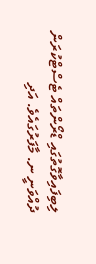ލިބިފައިވާގޮތުގައި ޑްރޯންތައް ޓެސްޓްކުރަން ދުއްވަނީ ނ. މާފަރުގައެވެ. އަދި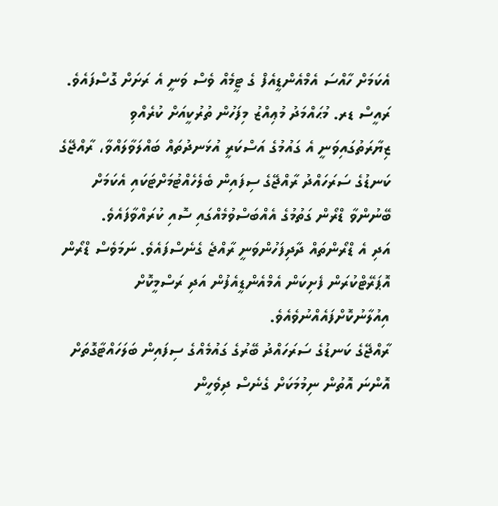އެކަމަށް ހާއްސަ އެމްއެންޑީއެފް ގެ ޓީމެއް ވެސް ވަނީ އެ ރަށަށް ގޮސްފައެވެ.
ރައީސް ޑރ. މުޙައްމަދު މުޢިއްޒު މިފަހުން ތުރުކީއަށް ކުރެއްވި ޒިޔާރަތުގައިވަނީ އެ ގައުމުގެ އަސްކަރީ އުޅަނދުތައް ބައްލަވާލައްވާ، ރާއްޖޭގެ ކަނޑުގެ ސަރަހައްދު ރާއްޖޭގެ ސިފައިން ބެލެހެއްޓުމަށްޓަކައި އެކަމަށް ބޭނުންވާ ޑްރޯން ގަތުމުގެ އެއްބަސްވުމެއްގައި ސޮއި ކުރައްވާފައެވެ.
އަދި އެ ޑްރޯންތައް ދާދިފަހުންވަނީ ރާއްޖެ ގެނެސްފައެވެ. ނަމަވެސް ޑްރޯން އޮޕަރޭޓްކުރަން ފެށިކަން އެމްއެންޑީއެފުން އަދި ރަސްމީކޮށް އިއުލާނުކޮށްފައެއްނުވެއެވެ.
ރާއްޖޭގެ ކަނޑުގެ ސަރަހައްދު ބޭރުގެ ގައުމެއްގެ ސިފައިން ބަލަހައްޓާގޮތަށް އޮންނަ އޮތުން ނިމުމަކަށް ގެނެސް ދިވެހީން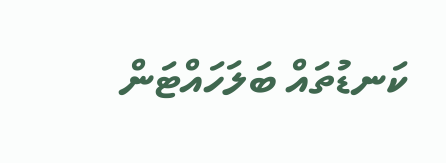ކަނޑުތައް ބަލަހައްޓަން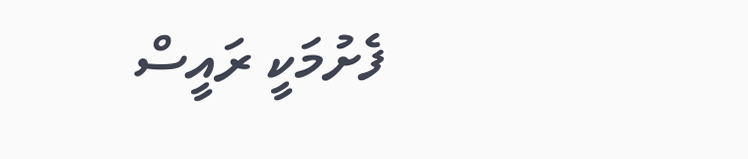ފެށުމަކީ ރައީސް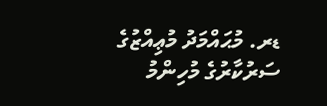ޑރ. މުޙައްމަދު މުޢިއްޒުގެ ސަރުކާރުގެ މުހިންމު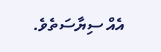އެއް ސިޔާސަތެވެ.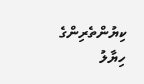ކިޔުންތެރިންގެ ހިޔާލު